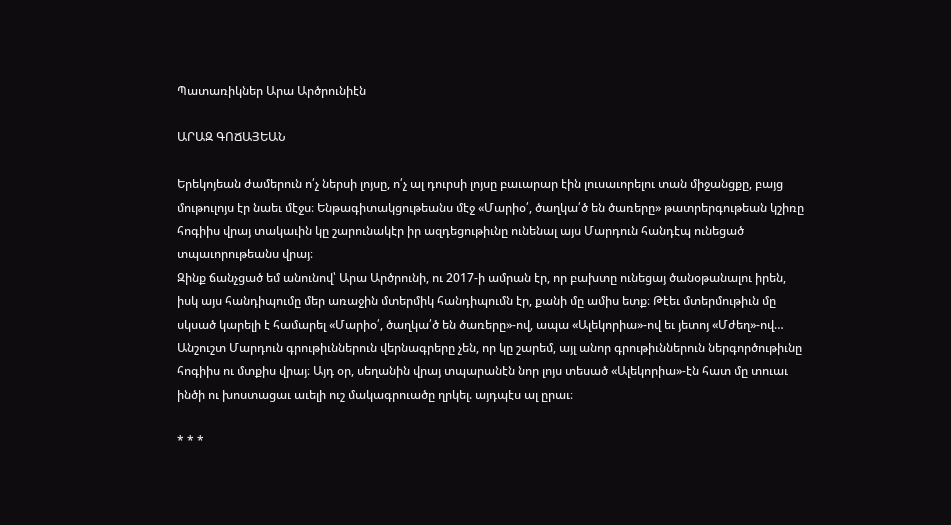Պատառիկներ Արա Արծրունիէն

ԱՐԱԶ ԳՈՃԱՅԵԱՆ

Երեկոյեան ժամերուն ո՛չ ներսի լոյսը, ո՛չ ալ դուրսի լոյսը բաւարար էին լուսաւորելու տան միջանցքը, բայց մութուլոյս էր նաեւ մէջս։ Ենթագիտակցութեանս մէջ «Մարիօ՛, ծաղկա՛ծ են ծառերը» թատրերգութեան կշիռը հոգիիս վրայ տակաւին կը շարունակէր իր ազդեցութիւնը ունենալ այս Մարդուն հանդէպ ունեցած տպաւորութեանս վրայ։
Զինք ճանչցած եմ անունով՝ Արա Արծրունի, ու 2017-ի ամրան էր, որ բախտը ունեցայ ծանօթանալու իրեն, իսկ այս հանդիպումը մեր առաջին մտերմիկ հանդիպումն էր, քանի մը ամիս ետք։ Թէեւ մտերմութիւն մը սկսած կարելի է համարել «Մարիօ՛, ծաղկա՛ծ են ծառերը»-ով, ապա «Ալեկորիա»-ով եւ յետոյ «Մժեղ»-ով… Անշուշտ Մարդուն գրութիւններուն վերնագրերը չեն, որ կը շարեմ, այլ անոր գրութիւններուն ներգործութիւնը հոգիիս ու մտքիս վրայ։ Այդ օր, սեղանին վրայ տպարանէն նոր լոյս տեսած «Ալեկորիա»-էն հատ մը տուաւ ինծի ու խոստացաւ աւելի ուշ մակագրուածը ղրկել. այդպէս ալ ըրաւ։

* * *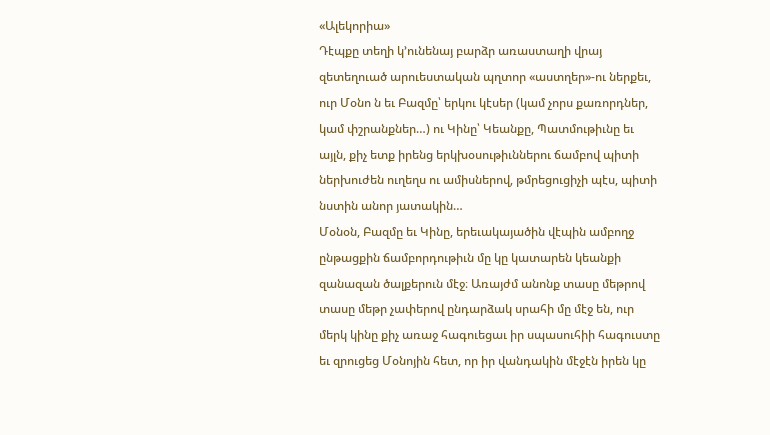«Ալեկորիա»
Դէպքը տեղի կ՚ունենայ բարձր առաստաղի վրայ զետեղուած արուեստական պղտոր «աստղեր»-ու ներքեւ, ուր Մօնո ն եւ Բազմը՝ երկու կէսեր (կամ չորս քառորդներ, կամ փշրանքներ…) ու Կինը՝ Կեանքը, Պատմութիւնը եւ այլն, քիչ ետք իրենց երկխօսութիւններու ճամբով պիտի ներխուժեն ուղեղս ու ամիսներով, թմրեցուցիչի պէս, պիտի նստին անոր յատակին…
Մօնօն, Բազմը եւ Կինը, երեւակայածին վէպին ամբողջ ընթացքին ճամբորդութիւն մը կը կատարեն կեանքի զանազան ծալքերուն մէջ։ Առայժմ անոնք տասը մեթրով տասը մեթր չափերով ընդարձակ սրահի մը մէջ են, ուր մերկ կինը քիչ առաջ հագուեցաւ իր սպասուհիի հագուստը եւ զրուցեց Մօնոյին հետ, որ իր վանդակին մէջէն իրեն կը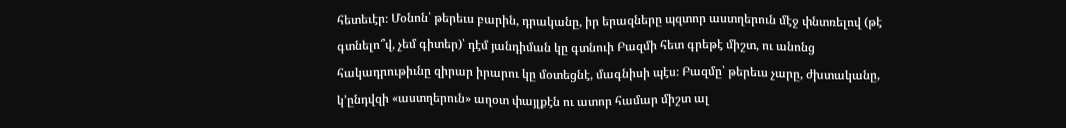հետեւէր։ Մօնոն՝ թերեւս բարին, դրականը, իր երազները պզտոր աստղերուն մէջ փնտռելով (թէ գտնելո՞վ, չեմ գիտեր)՝ դէմ յանդիման կը գտնուի Բազմի հետ գրեթէ միշտ, ու անոնց հակադրութիւնը զիրար իրարու կը մօտեցնէ, մագնիսի պէս։ Բազմը՝ թերեւս չարը, ժխտականը, կ՚ընդվզի «աստղերուն» աղօտ փայլքէն ու ատոր համար միշտ ալ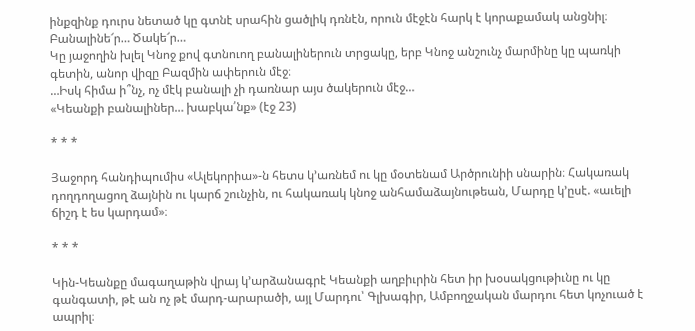ինքզինք դուրս նետած կը գտնէ սրահին ցածլիկ դռնէն, որուն մէջէն հարկ է կորաքամակ անցնիլ։
Բանալինե՜ր… Ծակե՜ր…
Կը յաջողին խլել Կնոջ քով գտնուող բանալիներուն տրցակը, երբ Կնոջ անշունչ մարմինը կը պառկի գետին, անոր վիզը Բազմին ափերուն մէջ։
…Իսկ հիմա ի՞նչ, ոչ մէկ բանալի չի դառնար այս ծակերուն մէջ…
«Կեանքի բանալիներ… խաբկա՛նք» (էջ 23)

* * *

Յաջորդ հանդիպումիս «Ալեկորիա»-ն հետս կ՚առնեմ ու կը մօտենամ Արծրունիի սնարին։ Հակառակ դողդողացող ձայնին ու կարճ շունչին, ու հակառակ կնոջ անհամաձայնութեան, Մարդը կ՚ըսէ. «աւելի ճիշդ է ես կարդամ»։

* * *

Կին-Կեանքը մագաղաթին վրայ կ՚արձանագրէ Կեանքի աղբիւրին հետ իր խօսակցութիւնը ու կը գանգատի, թէ ան ոչ թէ մարդ-արարածի, այլ Մարդու՝ Գլխագիր, Ամբողջական մարդու հետ կոչուած է ապրիլ։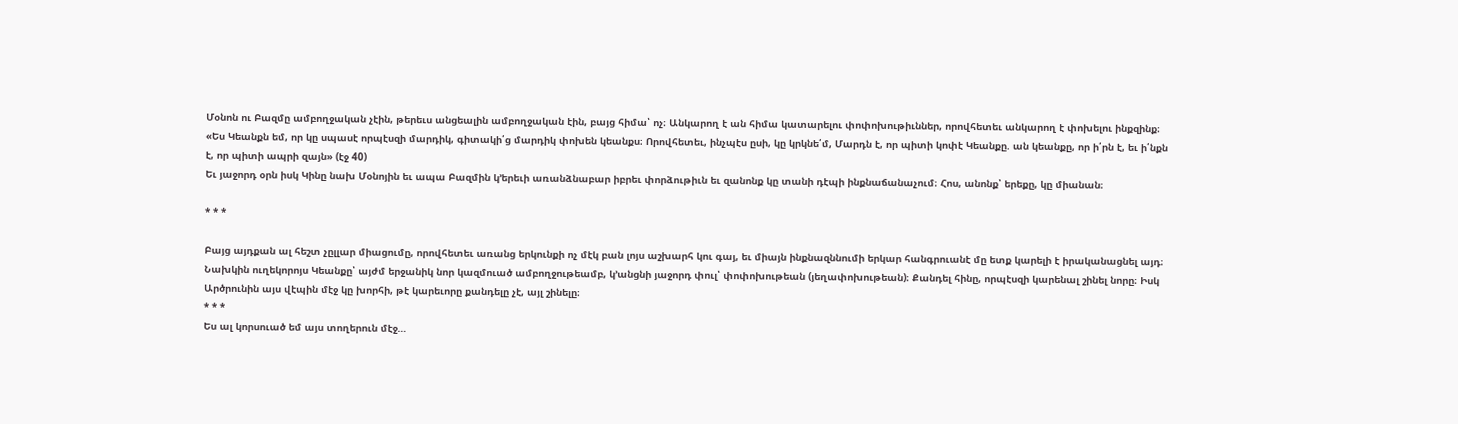Մօնոն ու Բազմը ամբողջական չէին, թերեւս անցեալին ամբողջական էին, բայց հիմա՝ ոչ։ Անկարող է ան հիմա կատարելու փոփոխութիւններ, որովհետեւ անկարող է փոխելու ինքզինք։ «Ես Կեանքն եմ, որ կը սպասէ որպէսզի մարդիկ, գիտակի՛ց մարդիկ փոխեն կեանքս։ Որովհետեւ, ինչպէս ըսի, կը կրկնե՛մ, Մարդն է, որ պիտի կոփէ Կեանքը. ան կեանքը, որ ի՛րն է, եւ ի՛նքն է, որ պիտի ապրի զայն» (էջ 40)
Եւ յաջորդ օրն իսկ Կինը նախ Մօնոյին եւ ապա Բազմին կ՚երեւի առանձնաբար իբրեւ փորձութիւն եւ զանոնք կը տանի դէպի ինքնաճանաչում։ Հոս, անոնք՝ երեքը, կը միանան։

* * *

Բայց այդքան ալ հեշտ չըլլար միացումը, որովհետեւ առանց երկունքի ոչ մէկ բան լոյս աշխարհ կու գայ, եւ միայն ինքնազննումի երկար հանգրուանէ մը ետք կարելի է իրականացնել այդ։ Նախկին ուղեկորոյս Կեանքը՝ այժմ երջանիկ նոր կազմուած ամբողջութեամբ, կ՚անցնի յաջորդ փուլ՝ փոփոխութեան (յեղափոխութեան)։ Քանդել հինը, որպէսզի կարենալ շինել նորը։ Իսկ Արծրունին այս վէպին մէջ կը խորհի, թէ կարեւորը քանդելը չէ, այլ շինելը։
* * *
Ես ալ կորսուած եմ այս տողերուն մէջ…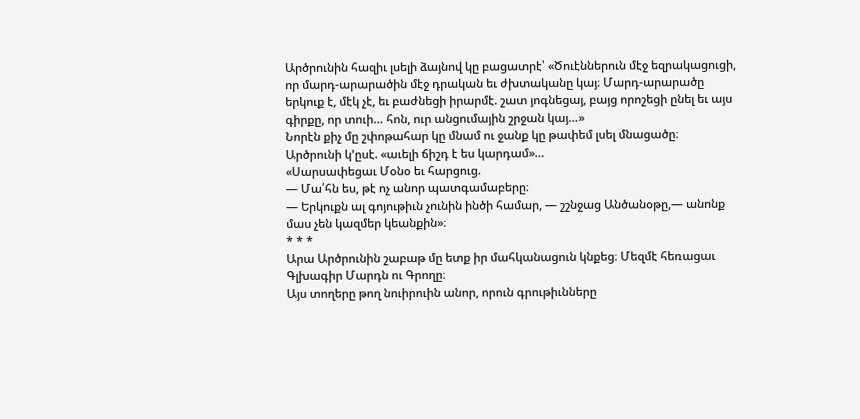Արծրունին հազիւ լսելի ձայնով կը բացատրէ՝ «Ծուէններուն մէջ եզրակացուցի, որ մարդ-արարածին մէջ դրական եւ ժխտականը կայ։ Մարդ-արարածը երկուք է, մէկ չէ, եւ բաժնեցի իրարմէ. շատ յոգնեցայ, բայց որոշեցի ընել եւ այս գիրքը, որ տուի… հոն, ուր անցումային շրջան կայ…»
Նորէն քիչ մը շփոթահար կը մնամ ու ջանք կը թափեմ լսել մնացածը։
Արծրունի կ՚ըսէ. «աւելի ճիշդ է ես կարդամ»…
«Սարսափեցաւ Մօնօ եւ հարցուց.
— Մա՛հն ես, թէ ոչ անոր պատգամաբերը։
— Երկուքն ալ գոյութիւն չունին ինծի համար, — շշնջաց Անծանօթը,— անոնք մաս չեն կազմեր կեանքին»։
* * *
Արա Արծրունին շաբաթ մը ետք իր մահկանացուն կնքեց։ Մեզմէ հեռացաւ Գլխագիր Մարդն ու Գրողը։
Այս տողերը թող նուիրուին անոր, որուն գրութիւնները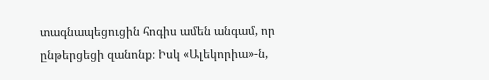տագնապեցուցին հոգիս ամեն անգամ, որ ընթերցեցի զանոնք։ Իսկ «Ալեկորիա»-ն,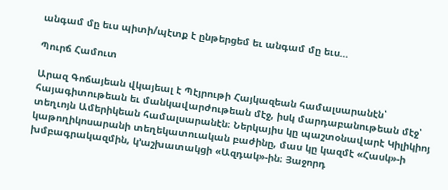անգամ մը եւս պիտի/պէտք է ընթերցեմ եւ անգամ մը եւս…

Պուրճ Համուտ

Արազ Գոճայեան վկայեալ է Պէյրութի Հայկազեան համալսարանէն՝ հայագիտութեան եւ մանկավարժութեան մէջ, իսկ մարդաբանութեան մէջ՝ տեղւոյն Ամերիկեան համալսարանէն։ Ներկայիս կը պաշտօնավարէ Կիլիկիոյ կաթողիկոսարանի տեղեկատուական բաժինը, մաս կը կազմէ «Հասկ»-ի խմբագրակազմին, կ՚աշխատակցի «Ազդակ»-ին։ Յաջորդ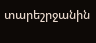տարեշրջանին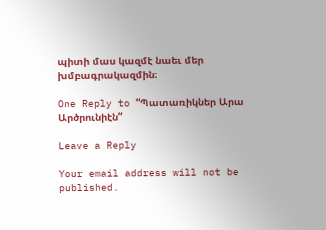պիտի մաս կազմէ նաեւ մեր խմբագրակազմին։

One Reply to “Պատառիկներ Արա Արծրունիէն”

Leave a Reply

Your email address will not be published.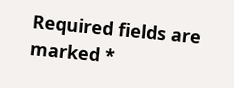Required fields are marked *